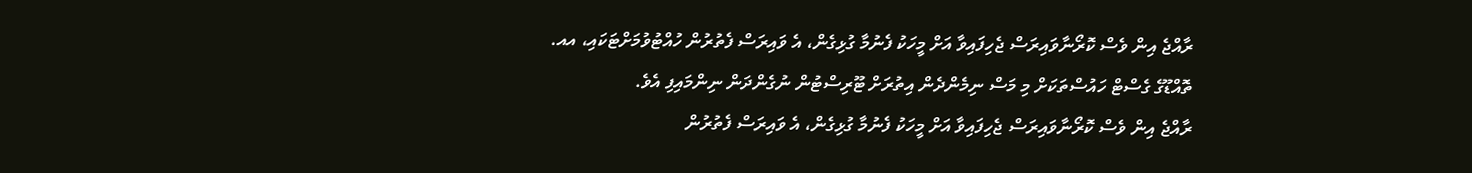ރާއްޖެ އިން ވެސް ކޮރޯނާވައިރަސް ޖެހިފައިވާ އަށް މީހަކު ފެނުމާ ގުޅިގެން، އެ ވައިރަސް ފެތުރުން ހުއްޓުވުމަށްޓަކައި، އއ. ތޮއްޑޫގެ ގެސްޓް ހައުސްތަކަށް މި މަސް ނިމެންދެން އިތުރަށް ޓޫރިސްޓުން ނުގެންދަން ނިންމައިފި އެވެ.
ރާއްޖެ އިން ވެސް ކޮރޯނާވައިރަސް ޖެހިފައިވާ އަށް މީހަކު ފެނުމާ ގުޅިގެން، އެ ވައިރަސް ފެތުރުން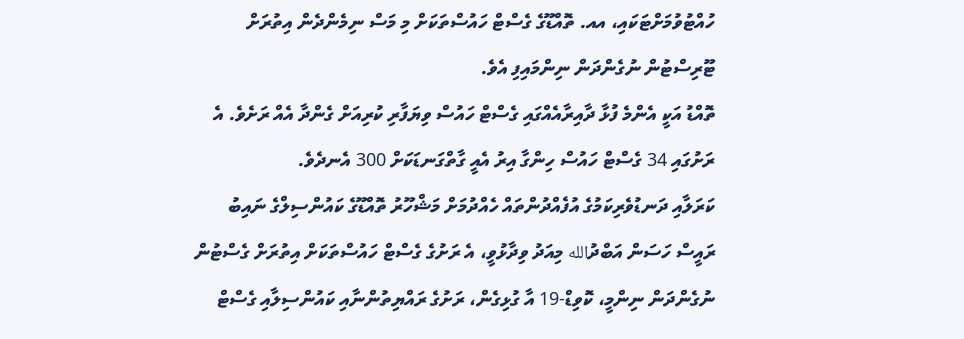ހުއްޓުވުމަށްޓަކައި، އއ. ތޮއްޑޫގެ ގެސްޓް ހައުސްތަކަށް މި މަސް ނިމެންދެން އިތުރަށް ޓޫރިސްޓުން ނުގެންދަން ނިންމައިފި އެވެ.
ތޮއްޑު އަކީ އެންމެ ފުޅާ ދާއިރާއެއްގައި ގެސްޓް ހައުސް ވިޔަފާރި ކުރިއަށް ގެންދާ އެއް ރަށެވެ. އެ ރަށުގައި 34 ގެސްޓް ހައުސް ހިންގާ އިރު އެއީ ގާތްގަނޑަކަށް 300 އެނދެވެ.
ކަރަލާއި ދަނޑުވެރިކަމުގެ އުފެއްދުންތައް ހެއްދުމަށް މަޝްހޫރު ތޮއްޑޫގެ ކައުންސިލްގެ ނައިބު ރައީސް ހަސަން އަބްދުالله މިއަދު ވިދާޅުވީ، އެ ރަށުގެ ގެސްޓް ހައުސްތަކަށް އިތުރަށް ގެސްޓުން ނުގެންދަން ނިންމީ، ކޮވިޑް-19 އާ ގުޅިގެން، ރަށުގެ ރައްޔިތުންނާއި ކައުންސިލާއި ގެސްޓް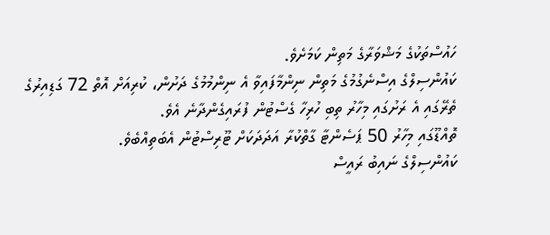ހައުސްތަކުގެ މަޝްވަރާގެ މަތިން ކަމަށެވެ.
ކައުންސިލްގެ އިސްނެގުމުގެ މަތިން ނިންމާފައިވާ އެ ނިންމުމުގެ ދަށުން، ކުރިއަށް އޮތް 72 ގަޑިއިރުގެ ތެރޭގައި އެ ރަށުގައި މިހާރު ތިބި ހުރިހާ ގެސްޓުން ފުރައިގެންދާނެ އެވެ.
ތޮއްޑޫގައި މިހާރު 50 ޕަސެންޓާ ގާތްކުރާ އަދަދަކަށް ޓޫރިސްޓުން އެބަތިއްބެވެ.
ކައުންސިލްގެ ނައިބު ރައީސް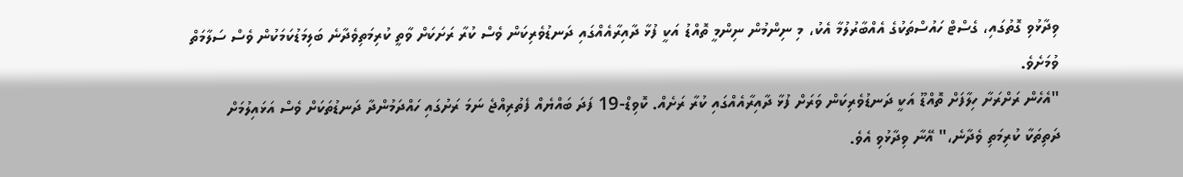ވިދާޅުވި ގޮތުގައި، ގެސްޓް ހައުސްތަކުގެ އެއްބާރުލުމާ އެކު، މި ނިންމުން ނިންމީ ތޮއްޑު އަކީ ފުޅާ ދާއިރާއެއްގައި ދަނޑުވެރިކަން ވެސް ކުރާ ރަށަކަށް ވާތީ ކުރިމަތިވެދާނެ ބަލިމަޑުކަމަކުން ވެސް ސަލާމަތް ވުމަށެވެ.
"އެހެން ރަށްރަށާ ހިލާފަށް ތޮއްޑޫ އަކީ ދަނޑުވެރިކަން ވަރަށް ފުޅާ ދާއިރާއެއްގައި ކުރާ ރަށެއް. ކޮވިޑް-19 ފަދަ ބައްޔެއް ފެތުރިއްޖެ ނަމަ ރަށުގައި ހައްދަމުންދާ ދަނޑުތަކަށް ވެސް އަޅައިލުމަށް ދަތިތަކާ ކުރިމަތި ވެދާނެ،" އޭނާ ވިދާޅުވި އެވެ.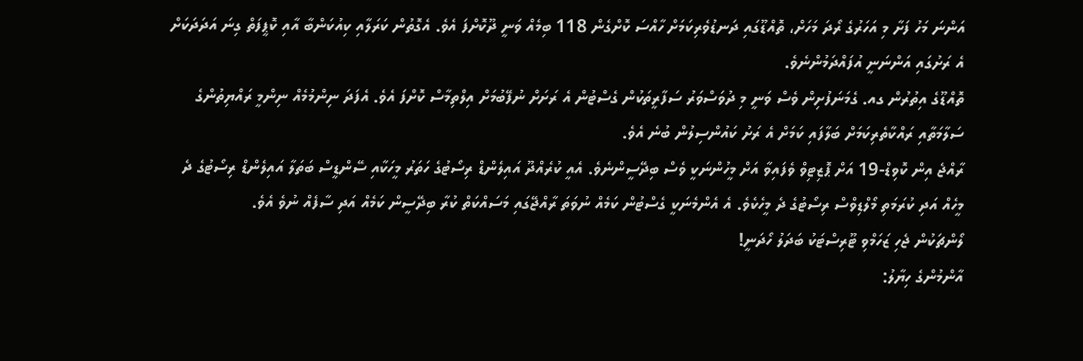އަންނަ މަހު ފަށާ މި އަހަރުގެ ރޯދަ މަހަށް، ތޮއްޑޫގައި ދަނޑުވެރިކަމަށް ހާއްސަ ކޮށްގެން 118 ބިމެއް ވަނީ ދޫކޮށްފަ އެވެ. އެގޮތުން ކަރަލާއި ކިއުކަންބާ އާއި ކޮޕީފަތް ގިނަ އަދަދަކަށް އެ ރަށުގައި އަންނަނީ އުފައްދަމުންނެވެ.
ތޮއްޑޫގެ އިތުރުން ގއ. ގެމަނަފުށިން ވެސް ވަނީ މި ދުވަސްވަރު ސަފާރީތަކުން ގެސްޓުން އެ ރަށަށް ނުފޭބުމަށް އިލްތިމާސް ކޮށްފަ އެވެ. އެފަދަ ނިންމުމެއް ނިންމީ ރައްޔިތުންގެ ސަލާމަތާއި ރައްކާތެރިކަމަށް ބަލާފައި ކަމަށް އެ ރަށު ކައުންސިލުން ބުނެ އެވެ.
ރާއްޖެ އިން ކޮވިޑް-19 އަށް ޕޮޒިޓިވް ވެފައިވާ އަށް މީހުންނަކީ ވެސް ބިދޭސީންނެވެ. އެއީ ކުރެއްދޫ އައިލެންޑް ރިސޯޓުގެ ހަތަރު މީހަކާއި ސޭންޑީސް ބަތަލާ އައިލެންޑް ރިސޯޓުގެ ދެ މީހެއް އަދި ކުރަމަތި މޯލްޑިވްސް ރިސޯޓުގެ ދެ މީހެކެވެ. އެ އެންމެނަކީ ގެސްޓުން ކަމެއް ނުވަތަ ރާއްޖޭގައި މަސައްކަތް ކުރާ ބިދޭސީން ކަމެއް އަދި ސާފެއް ނުވެ އެވެ.
ލޯންޗަކުން ޖެހި ޒަހަމްވި ޓޫރިސްޓަކު ބަދަލު ހޯދަނީ!
އާންމުންގެ ހިޔާލު: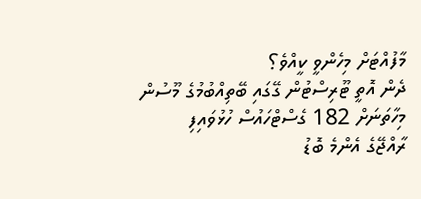މާފުއްޓަށް މިހެންވީ ކީއްވެ؟
ދެން އޮތީ ޓޫރިސްޓުން ގޭގައި ބޭތިއްބުމުގެ މޫސުން
މިހާތަނަށް 182 ގެސްޓްހައުސް ހުޅުވައިފި
ރާއްޖޭގެ އެންމެ ބޮޑު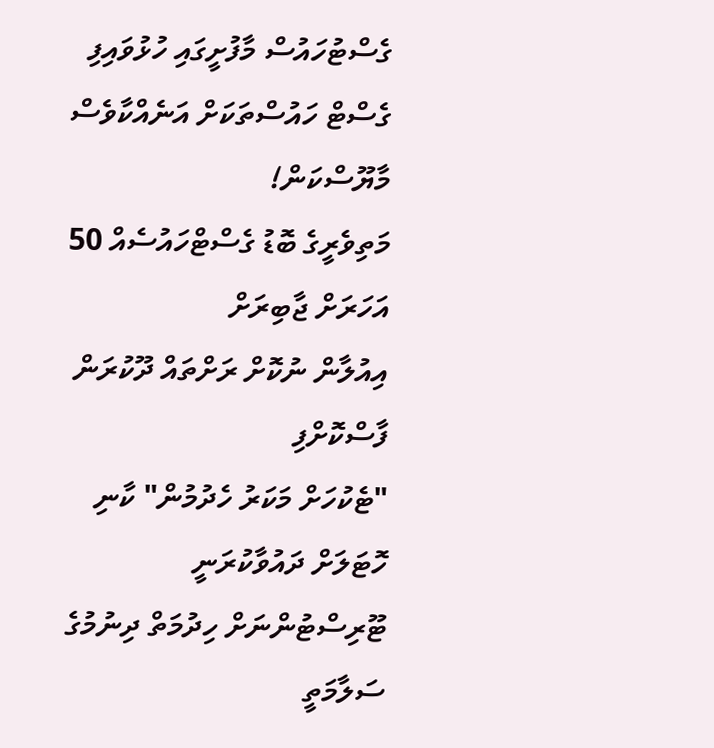ގެސްޓުހައުސް މާފުށީގައި ހުޅުވައިފި
ގެސްޓް ހައުސްތަކަށް އަނެއްކާވެސް މާޔޫސްކަން!
މަތިވެރީގެ ބޮޑު ގެސްޓްހައުސެއް 50 އަހަރަށް ޖާބިރަށް
އިއުލާން ނުކޮށް ރަށްތައް ދޫކުރަން ފާސްކޮށްފި
"ޓެކުހަށް މަކަރު ހެދުމުން" ކާނި ހޮޓަލަށް ދައުވާކުރަނީ
ޓޫރިސްޓުންނަށް ހިދުމަތް ދިނުމުގެ ސަލާމަތީ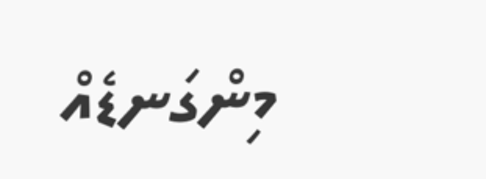މިންގަނޑެއް